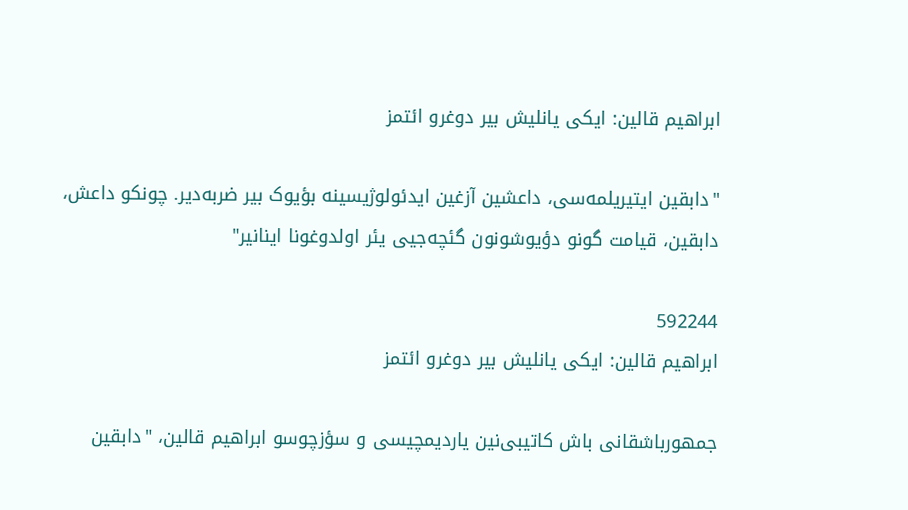ابراهیم قالین: ایکی یانلیش بیر دوغرو ائتمز‌

"دابقین ایتیریلمه‌سی، داعشین آزغین ایدئولوژیسینه بؤیوک بیر ضربه‌دیر. چونکو داعش، دابقین، قیامت گونو دؤیوشونون گئچه‌جیی یئر اولدوغونا اینانیر"

592244
ابراهیم قالین: ایکی یانلیش بیر دوغرو ائتمز‌

جمهورباشقانی باش کاتیبی‌نین یاردیمچیسی و سؤزچوسو ابراهیم قالین، "دابقین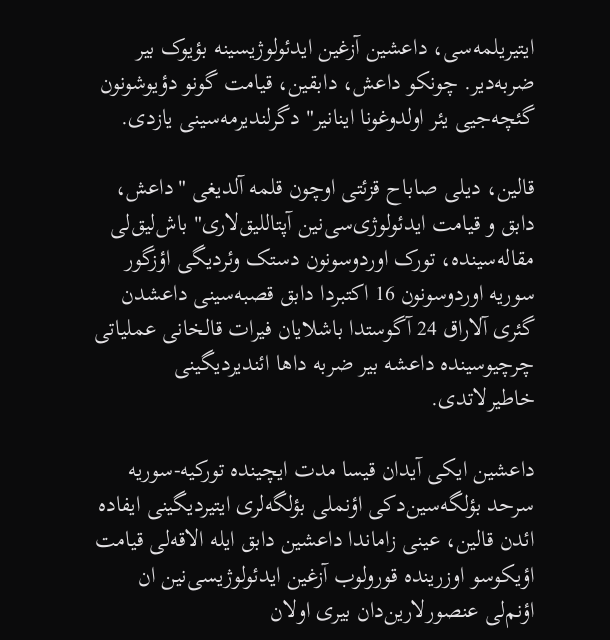ایتیریلمه‌سی، داعشین آزغین ایدئولوژیسینه بؤیوک بیر ضربه‌دیر. چونکو داعش، دابقین، قیامت گونو دؤیوشونون گئچه‌جیی یئر اولدوغونا اینانیر" دگرلندیرمه‌سینی یازدی.

قالین، دیلی صاباح قزئتی اوچون قلمه آلدیغی "داعش، دابق و قیامت ایدئولوژی‌سی‌نین آپتاللیق‌لاری" باش‌لیق‌لی مقاله‌سینده، تورک اوردوسونون دستک وئردیگی اؤزگور سوریه اوردوسونون 16 اکتبردا دابق قصبه‌سینی داعشدن گئری آلا‌راق 24 آگوستدا باشلایان فیرات قالخانی عملیاتی چرچیو‌سینده داعشه بیر ضربه داها ائندیردیگینی خاطیرلاتدی.

داعشین ایکی آیدان قیسا مدت ایچینده تورکیه-سوریه سرحد بؤلگه‌سین‌دکی اؤنملی بؤلگه‌لری ایتیردیگینی ایفاده ائدن قالین، عینی زاماندا داعشین دابق ایله الاقه‌لی قیامت اؤیکوسو اوزرینده قورولوب آزغین ایدئولوژیسی‌نین ان اؤنم‌لی عنصورلارین‌دان بیری اولان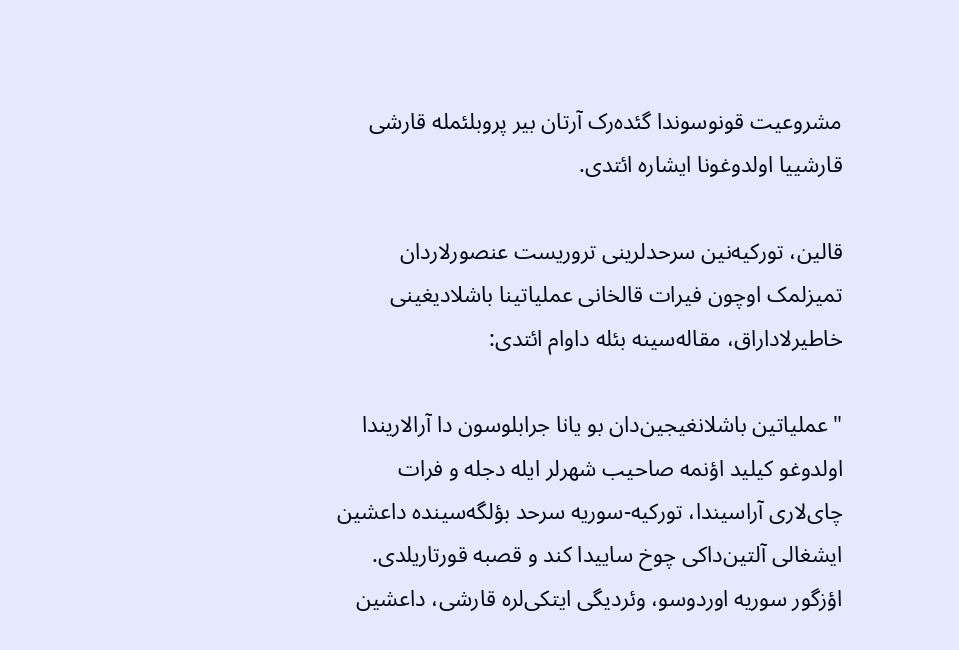مشروعیت قونوسوندا گئده‌رک آرتان بیر پروبلئمله قارشی قارشییا اولدوغونا ایشاره ائتدی.

قالین، تورکیه‌نین سرحدلرینی تروریست عنصورلاردان تمیزلمک اوچون فیرات قالخانی عملیاتینا باشلادیغینی خاطیرلادا‌راق، مقاله‌سینه بئله داوام ائتدی:

"عملیاتین باشلانغیجین‌دان بو یانا جرابلوسون دا آرا‌لاریندا اولدوغو کیلید اؤنمه صاحیب شهرلر ایله دجله و فرات چای‌لاری آراسیندا، تورکیه-سوریه سرحد بؤلگه‌سینده داعشین ایشغا‌لی آلتین‌داکی چوخ ساییدا کند و قصبه قورتاریلدی. اؤزگور سوریه اوردوسو، وئردیگی ایتکی‌لره قارشی، داعشین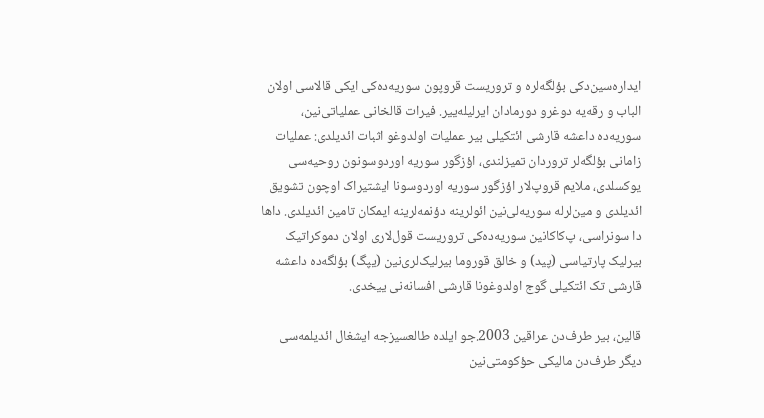ایداره‌سین‌دکی بؤلگه‌لره و تروریست قروپون سوریه‌ده‌کی ایکی قالاسی اولان الباب و رقه‌یه دوغرو دورما‌دان ایرلیله‌ییر. فیرات قالخانی عملیاتی‌نین، سوریه‌ده داعشه قارشی ائتکیلی بیر عملیات اولدوغو اثبات ائدیلدی: عملیات زامانی بؤلگه‌لر تروردان تمیزلندی، اؤزگور سوریه اوردوسونون روحیه‌سی یوکسلدی، ملایم قروپ‌لار اؤزگور سوریه اوردوسونا ایشتیراک اوچون تشویق ائدیلدی و مین‌لرله سوریه‌لی‌نین ائولرینه دؤنمه‌لرینه ایمکان تامین ائدیلدی. داها دا سونراسی، پ‌کاکانین سوریه‌ده‌کی تروریست قول‌لاری اولان دموکراتیک بیرلیک پارتیاسی (پید) و خالق قوروما بیرلیک‌لری‌نین (یپگ) بؤلگه‌ده داعشه قارشی تک ائتکیلی گوج اولدوغونا قارشی افسانه‌نی ییخدی.

قالین، بیر طرف‌دن عراقین 2003.جو ایلده طالعسیزجه ایشغال ائدیلمه‌سی دیگر طرف‌دن مالیکی حؤکومتی‌نین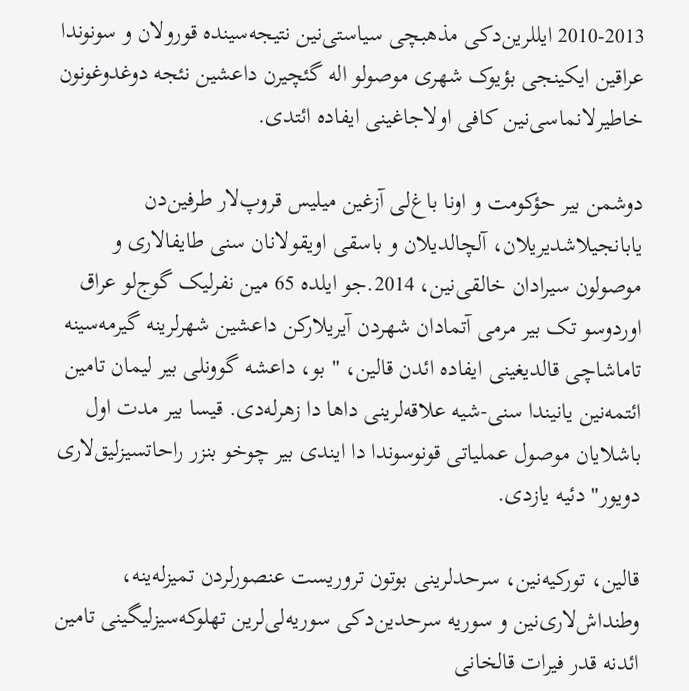2010-2013 ایللرین‌دکی مذهبچی سیاستی‌نین نتیجه‌سینده قورولان و سونوندا عراقین ایکینجی بؤیوک شهری موصولو اله گئچیرن داعشین نئجه دوغدوغونون خاطیرلانماسی‌نین کافی اولاجاغینی ایفاده ائتدی.

دوشمن بیر حؤکومت و اونا باغ‌لی آزغین میلیس قروپ‌لار طرفین‌دن یابانجیلاشدیریلان، آلچالدیلان و باسقی اویقولانان سنی طایفا‌لاری و موصولون سیرادان خالقی‌نین، 2014.جو ایلده 65 مین نفرلیک گوج‌لو عراق اوردوسو تک بیر مرمی آتما‌دان شهردن آیریلارکن داعشین شهرلرینه گیرمه‌سینه تاماشاچی قالدیغینی ایفاده ائدن قالین، " بو، داعشه گوونلی بیر لیمان تامین ائتمه‌نین یانیندا سنی-شیه علاقه‌لرینی داها دا زهرله‌دی. قیسا بیر مدت اول باشلایان موصول عملیاتی قونوسوندا دا ایندی بیر چوخو بنزر راحاتسیز‌لیق‌لاری دویور" دئیه یازدی.

قالین، تورکیه‌نین، سرحدلرینی بوتون تروریست عنصورلردن تمیزله‌ینه، وطنداش‌لاری‌نین و سوریه سرحدین‌دکی سوریه‌لی‌لرین تهلوکه‌سیزلیگینی تامین ائدنه قدر فیرات قالخانی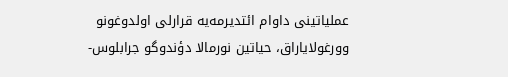عملیاتینی داوام ائتدیرمه‌یه قرارلی اولدوغونو وورغولایا‌راق، حیاتین نورمالا دؤندوگو جرابلوس-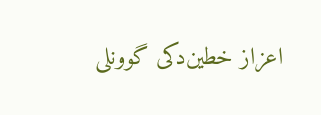اعزاز خطین‌دکی گوونلی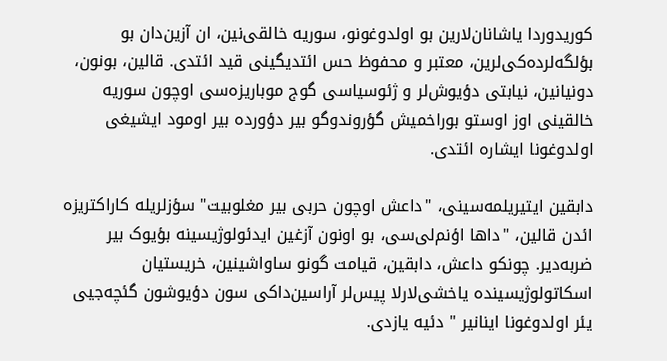کوریدوردا یاشانان‌لارین بو اولدوغونو، سوریه خالقی‌نین، ان آزین‌دان بو بؤلگه‌لرده‌کی‌لرین، معتبر و محفوظ حس ائتدیگینی قید ائتدی. قالین، بونون، دونیانین، نیابتی دؤیوش‌لر و ژئوسیاسی گوج موباریزه‌سی اوچون سوریه خالقینی اوز اوستو بوراخمیش گؤروندوگو بیر دؤورده بیر اومود ایشیغی اولدوغونا ایشاره ائتدی.

دابقین ایتیریلمه‌سینی، "داعش اوچون حربی بیر مغلوبیت" سؤزلریله کاراکتریزه ائدن قالین، "داها اؤنم‌لی‌سی، بو اونون آزغین ایدئولوژیسینه بؤیوک بیر ضربه‌دیر. چونکو داعش، دابقین، قیامت گونو ساواشینین، خریستیان اسکاتولوژیسینده یاخشی‌لارلا پیس‌لر آراسین‌داکی سون دؤیوشون گئچه‌جیی یئر اولدوغونا اینانیر " دئیه یازدی.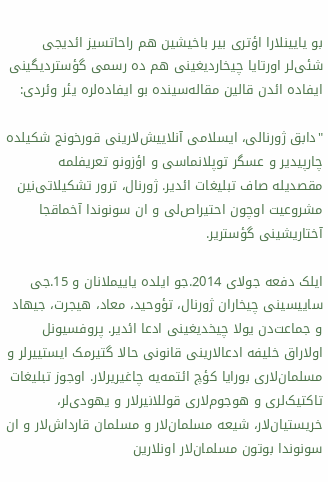بو یایینلارا اؤتری بیر باخیشین هم راحاتسیز ائدیجی شئی‌لر اورتایا چیخاردیغینی هم ده رسمی گؤستردیگینی ایفاده ائدن قالین مقاله‌سینده بو ایفاده‌لره یئر وئردی:

"دابق ژورنا‌لی، ایسلامی آنلاییش‌لارینی قورخونج شکیلده چارپیدیر و عسگر توپلانماسی و اؤزونو تعریفلمه مقصدیله صاف تبلیغات ائدیر. ژورنال، ترور تشکیلاتی‌نین مشروعیت اوچون احتیراص‌لی و ان سونوندا آخماقجا آختاریشینی گؤستریر.

ایلک دفعه جولای 2014.جو ایلده یاییملانان و 15.جی ساییسینی چیخاران ژورنال، تؤوحید، معاد، هیجرت، جیهاد و جماعت‌دن یولا چیخدیغینی ادعا ائدیر. پروفسیونل اولا‌راق خلیفه ادعا‌لارینی قانونی حالا گتیرمک ایستییرلر و مسلمان‌لاری بورایا کؤچ ائتمه‌یه چاغیریرلار. اوجوز تبلیغات تاکتیک‌لری و هوجوم‌لاری قوللانیرلار و یهودی‌لر، خریستیان‌لار، شیعه مسلمان‌لار و مسلمان قارداش‌لار و ان سونوندا بوتون مسلمان‌لار اونلارین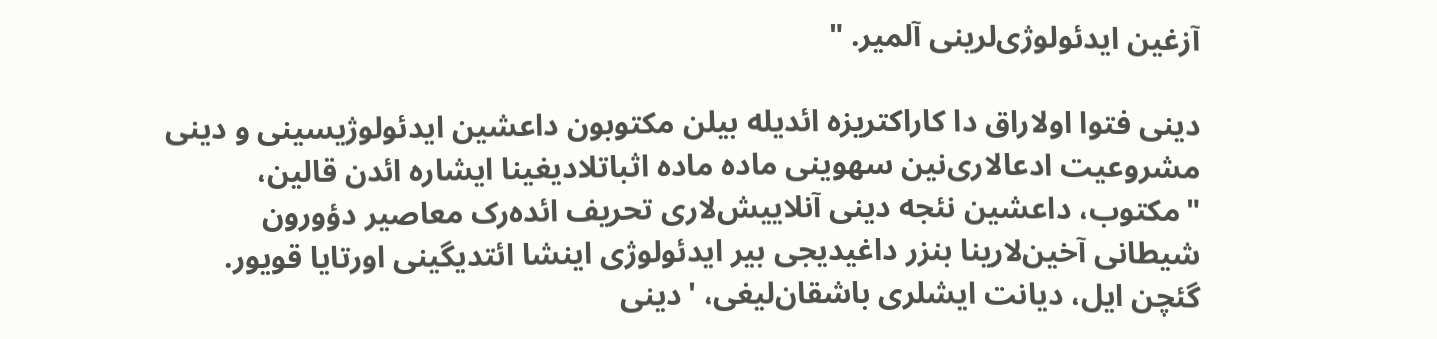آزغین ایدئولوژی‌لرینی آلمیر. "

دینی فتوا اولا‌راق دا کاراکتریزه ائدیله بیلن مکتوبون داعشین ایدئولوژیسینی و دینی مشروعیت ادعا‌لاری‌نین سهوینی ماده ماده اثباتلادیغینا ایشاره ائدن قالین، "مکتوب، داعشین نئجه دینی آنلاییش‌لاری تحریف ائده‌رک معاصیر دؤورون شیطانی آخین‌لارینا بنزر داغیدیجی بیر ایدئولوژی اینشا ائتدیگینی اورتایا قویور. گئچن ایل، دیانت ایشلری باشقان‌لیغی، 'دینی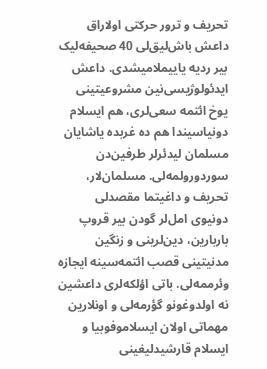تحریف و ترور حرکتی اولا‌راق داعش باش‌لیق‌لی 40 صحیفه‌لیک بیر ردیه یاییملامیشدی. داعش ایدئولوژیسی‌نین مشروعیتینی یوخ ائتمه سعی‌لری، هم ایسلام دونیاسیندا هم ده غربده یاشایان مسلمان لیدئرلر طرفین‌دن سوردورولمه‌لی. مسلمان‌لار، تحریف و داغیتما مقصدلی دونیوی امل‌لر گودن بیر قروپ باربارین، دین‌لرینی و زنگین مدنیتینی قصب ائتمه‌سینه ایجازه وئرممه‌لی. باتی اؤلکه‌لری داعشین نه اولدوغونو گؤرمه‌لی و اونلارین مهماتی اولان ایسلاموفوبیا و ایسلام قارشیدلیغینی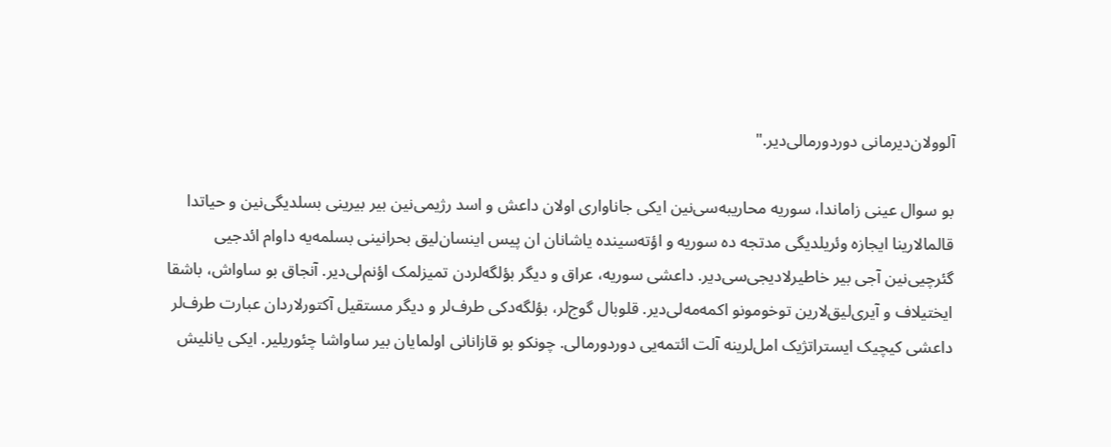آلوولان‌دیرمانی دوردورما‌لی‌دیر."

بو سوال عینی زاماندا، سوریه محاریبه‌سی‌نین ایکی جاناواری اولان داعش و اسد رژیمی‌نین بیر بیرینی بسلدیگی‌نین و حیاتدا قالما‌لارینا ایجازه وئریلدیگی مدتجه ده سوریه و اؤته‌سینده یاشانان ان پیس اینسان‌لیق بحرانینی بسلمه‌یه داوام ائدجیی گئرچیی‌نین آجی بیر خاطیرلادیجی‌سی‌دیر. داعشی سوریه، عراق و دیگر بؤلگه‌لردن تمیزلمک اؤنم‌لی‌دیر. آنجاق بو ساواش، باشقا ایختیلاف و آیری‌لیق‌لارین توخومونو اکمه‌مه‌لی‌دیر. قلوبال گوج‌لر، بؤلگه‌دکی طرف‌لر و دیگر مستقیل آکتورلاردان عبارت طرف‌لر داعشی کیچیک ایستراتژیک امل‌لرینه آلت ائتمه‌یی دوردورما‌لی. چونکو بو قازانانی اولمایان بیر ساواشا چئوریلیر. ایکی یانلیش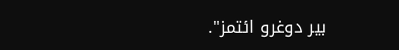بیر دوغرو ائتمز‌".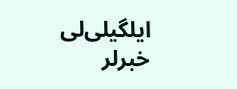ایلگیلی‌لی خبرلر